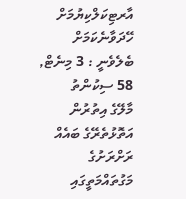އާރޓިކަލްކިޔުމަށް ހޭދަވާނެކަމަށް ބެލެވެނީ : 3 މިނެޓް, 58 ސިކުންތު
މާލޭގެ އިތުރުން އަތޮޅުތެރޭގެ ބައެއް ރަށްރަށުގެ މަގުތައްމަތީގައި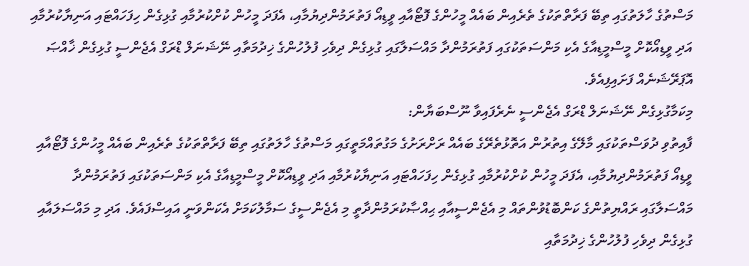މަސްތުގެ ހާލަތުގައި ތިބޭ ފަރާތްތަކުގެ ތެރެއިން ބައެއް މީހުންގެ ފޮޓޯއާއި ވީޑިއޯ ފަތުރަމުންދިޔުމާއި، އެފަދަ މީހުން ކުށްކުރުމާއި ގުޅިގެން ހިފަހައްޓައި އަނިޔާކުރުމާއި އަދި ވީޑިއޯކޮށް މީސްމީޑިއާގެ އެކި މަންސަތަކުގައި ފަތުރަމުންދާ މައްސަލާގައި ގުޅިގެން ދިވެހި ފުލުހުންގެ ޚިދުމަތާއި ނޭޝަނަލް ޑްރަގް އެޖެންސީ ގުޅިގެން ޚާއްޞަ އޮޕަރޭޝަނެއް ފަށައިފިއެވެ.
މިކަމާގުޅިގެން ނޭޝަނަލް ޑްރަގް އެޖެންސީ ނެރެފައިވާ ނޫސްބަޔާން:
ފާއިތުވި ދުވަސްތަކުގައި މާލޭގެ އިތުރުން އަތޮޅުތެރޭގެ ބައެއް ރަށްރަށުގެ މަގުތައްމަތީގައި މަސްތުގެ ހާލަތުގައި ތިބޭ ފަރާތްތަކުގެ ތެރެއިން ބައެއް މީހުންގެ ފޮޓޯއާއި ވީޑިއޯ ފަތުރަމުންދިޔުމާއި، އެފަދަ މީހުން ކުށްކުރުމާއި ގުޅިގެން ހިފަހައްޓައި އަނިޔާކުރުމާއި އަދި ވީޑިއޯކޮށް މީސްމީޑިއާގެ އެކި މަންސަތަކުގައި ފަތުރަމުންދާ މައްސަލާގައި ރައްޔިތުންގެ ކަންބޮޑުވުންތައް މި އެޖެންސީއާއި ޙިއްޞާކުރަމުންދާތީ މި އެޖެންސީގެ ސަމާލުކަމަށް އެކަންވަނީ އައިސްފައެވެ. އަދި މި މައްސަލައާއި ގުޅިގެން ދިވެހި ފުލުހުންގެ ޚިދުމަތާއި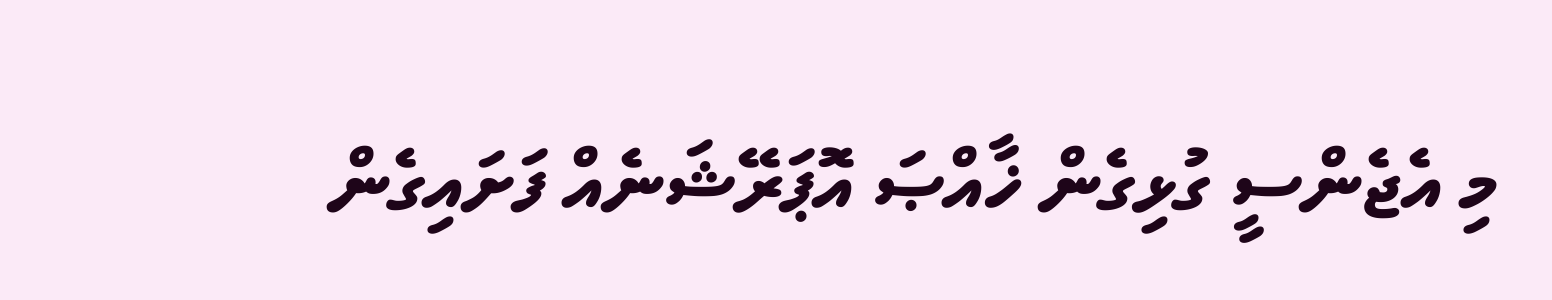މި އެޖެންސީ ގުޅިގެން ޚާއްޞަ އޮޕަރޭޝަނެއް ފަށައިގެން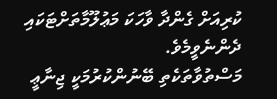ކުރިއަށް ގެންދާ ވާހަކަ މަޢުލޫމާތަށްޓަކައި ދެންނެވީމެވެ.
މަސްތުވާތަކެތި ބޭނުންކުރުމަކީ ޖިނާޢީ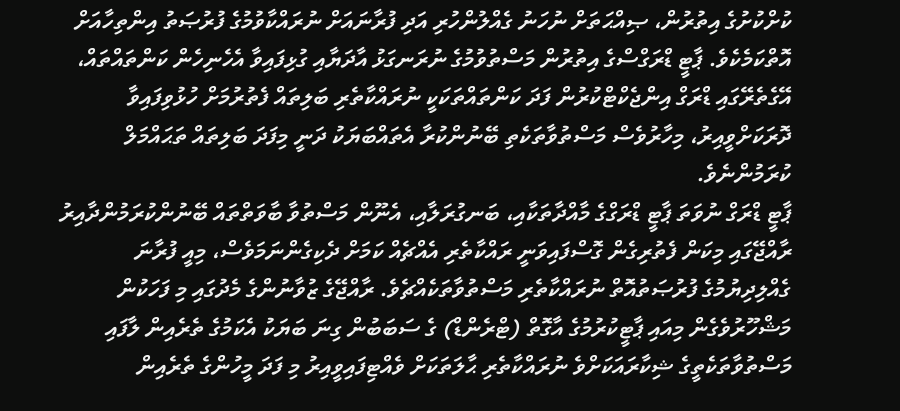ކުށްކުށުގެ އިތުރުން، ޞިއްޙަތަށް ނުހަނު ގެއްލުންހުރި އަދި ފުރާނައަށް ނުރައްކާވުމުގެ ފުރުޞަތު އިންތިހާއަށް އޮތްކަމެކެވެ. ޕާޓީ ޑްރަގްސްގެ އިތުރުން މަސްތުވުމުގެ ނުރަނގަޅު އާދަޔާއި ގުޅިފައިވާ އެހެނިހެން ކަންތައްތައް، އޭގެތެރޭގައި ޑްރަގް އިންޖެކްޓްކުރުން ފަދަ ކަންތައްތަކަކީ ނުރައްކާތެރި ބަލިތައް ފެތުރުމަށް ހުޅުވިފައިވާ ދޮރަކަށްވީއިރު، މިހާރުވެސް މަސްތުވާތަކެތި ބޭނުންކުރާ އެތައްބަޔަކު ދަނީ މިފަދަ ބަލިތައް ތަޙައްމަލް ކުރަމުންނެވެ.
ޕާޓީ ޑްރަގް ނުވަތަ ޕާޓީ ޑްރަގްގެ މާއްދާތަކާއި، ބަނގުރަލާއި، އެނޫން މަސްތުވާ ބާވަތްތައް ބޭނުންކުރަމުންދާއިރު ރާއްޖޭގައި މިކަން ފެތުރިގެން ގޮސްފައިވަނީ ރައްކާތެރި އެއްޗެއް ކަމަށް ދެކިގެންނަމަވެސް، މިއީ ފުރާނަ ގެއްލިދިޔުމުގެ ފުރުޞަތުއޮތް ނުރައްކާތެރި މަސްތުވާތަކެއްޗެވެ. ރާއްޖޭގެ ޒުވާނުންގެ މެދުގައި މި ފަހަކުން މަޝްހޫރުވެގެން މިއައި ޕާޓީކުރުމުގެ އާގޮތް (ޓްރެންޑް) ގެ ސަބަބުން ގިނަ ބަޔަކު އެކަމުގެ ތެރެއިން ލާފައި މަސްތުވާތަކެތީގެ ޝިކާރައަކަށްވެ ނުރައްކާތެރި ޙާލަތަކަށް ވެއްޓިފައިވީއިރު މި ފަދަ މީހުންގެ ތެރެއިން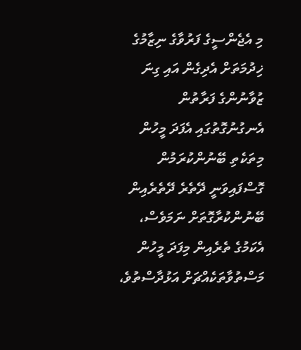މި އެޖެންސީގެ ފަރުވާގެ ނިޒާމުގެ ޚިދުމަތަށް އެދިގެން އައި ގިނަ ޒުވާނުންގެ ފަރާތުން އެނގުނުގޮތުގައި އެފަދަ މީހުން މިތަކެތި ބޭނުންކުރަމުން ގޮސްފައިވަނީ ދޭތެރެ ދޭތެރެއިން ބޭނުންކުރާގޮތަށް ނަމަވެސް، އެކަމުގެ ތެރެއިން މިފަދަ މީހުން މަސްތުވާތަކެއްޗަށް އަޅުދާސްތުވެ،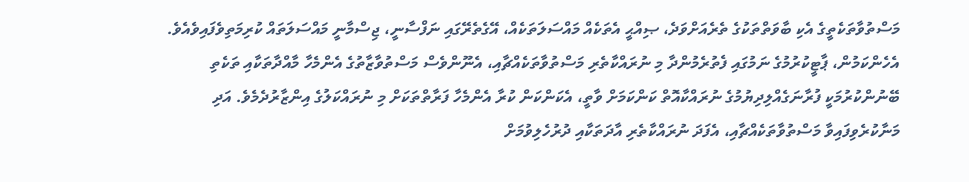މަސްތުވާތަކެތީގެ އެކި ބާވަތްތަކުގެ ތެރެއަށްވަދެ، ޞިއްޙީ އެތަކެއް މައްސަލަތަކެއް، އޭގެތެރޭގައި ނަފްސާނީ، ޖިސްމާނީ މައްސަލަތައް ކުރިމަތިވެފައިވެއެވެ. އެހެންކަމުން، ޕާޓީކުރުމުގެ ނަމުގައި ފެތުރެމުންދާ މި ނުރައްކާތެރި މަސްތުވާތަކެއްޗާއި، އެނޫންވެސް މަސްތުވާޒާތުގެ އެންމެހާ މާއްދާތަކާއި ތަކެތި ބޭނުންކުރުމަކީ ފުރާނަގެއްލިދިޔުމުގެ ނުރައްކާއޮތް ކަންކަމަށް ވާތީ، އެކަންކަން ކުރާ އެންމެހާ ފަރާތްތަކަށް މި ނުރައްކަލުގެ އިންޒާރުދެމެވެ. އަދި މަނާކުރެވިފައިވާ މަސްތުވާތަކެއްޗާއި، އެފަދަ ނުރައްކާތެރި އާދަތަކާއި ދުރުހެލިވުމަށް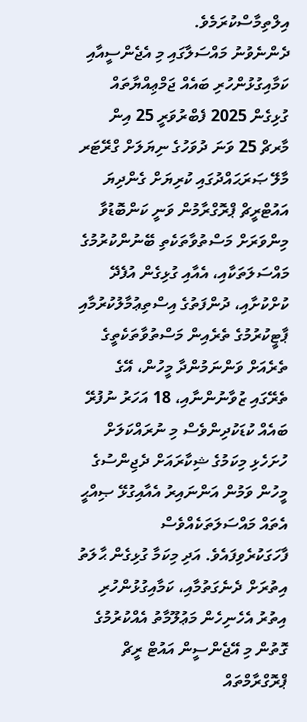އިލްތިމާސްކުރަމެވެ.
ދެންނެވުނު މައްސަލާގައި މި އެޖެންސީއާއި ކަމާއިގުޅުންހުރި ބައެއް ޖަމްޢިއްޔާތައް ގުޅިގެން 2025 ފެބްރުވަރީ 25 އިން މާރޗް 25 ވަނަ ދުވަހުގެ ނިޔަލަށް ގްރޭޓަރ މާލޭ ޞަރަޙައްދުގައި ކުރިޔަށް ގެންދިޔަ އައުޓްރީޗް ޕްރޮގްރާމުން ވަނީ ކަންބޮޑުވާ މިންވަރަށް މަސްތުވާތަކެތި ބޭނުންކުރުމުގެ މައްސަލަތަކާއި، އެއާއި ގުޅިގެން އުފެދޭ ކުށްކުށާއި، ދުންފަތުގެ އިސްތިޢުމާލުކުރުމާއި ޕާޓީކުރުމުގެ ތެރެއިން މަސްތުވާތަކެތީގެ ތެރެއަށް ވަންނަމުންދާ މީހުން، އޭގެ ތެރޭގައި ޒުވާނުންނާއި، 18 އަހަރު ނުފުރޭ ބައެއް ކުޑަކުދިންވެސް މި ނުރައްކަލަށް ހުށަހެޅި މިކަމުގެ ޝިކާރައަށް ދެޖިންސުގެ މީހުން ވަމުން އަންނައިރު އެއާއިގުޅޭ ޞިއްޙީ އެތައް މައްސަލަތަކެއްވެސް ފާހަގަކުރެވިފައެވެ. އަދި މިކަމާ ގުޅިގެން ޙާލަތު އިތުރަށް ދެނެގަތުމާއި، ކަމާއިގުޅުންހުރި އިތުރު އެހެނިހެން މަޢުލޫމާތު އެއްކުރުމުގެ ގޮތުން މި އޭޖެންސީން އައުޓް ރީޗް ޕްރޮގްރާމްތައް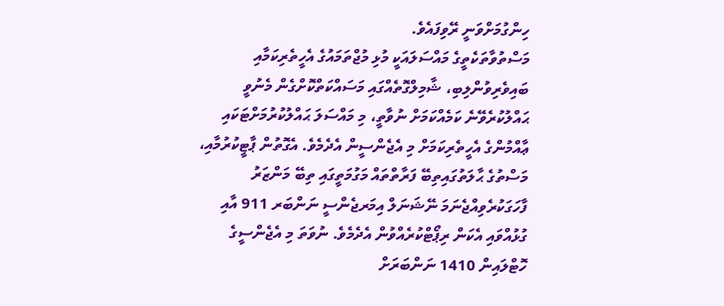ހިންގުމަށްވަނީ ރޭވިފައެވެ.
މަސްތުވާތަކެތީގެ މައްސަލައަކީ މުޅި މުޖްތަމައުގެ އެހީތެރިކަމާއި ބައިވެރިވުންލިބި، ޝާމިލްގޮތެއްގައި މަސައްކަތްކޮށްގެން މެނުވީ ޙައްލުކުރެވޭނެ ކަމެއްކަމަށް ނުވާތީ، މި މައްސަލަ ޙައްލުކުރުމަށްޓަކައި ޢާއްމުންގެ އެހީތެރިކަމަށް މި އެޖެންސީން އެދެމެވެ. އެގޮތުން ޕާޓީކުރުމާއި، މަސްތުގެ ޙާލަތުގައިތިބޭ ފަރާތްތައް މަގުމަތީގައި ތިބޭ މަންޒަރު ފާހަގަކުރެވިއްޖެނަމަ ނޭޝަނަލް އިމަރޖެންސީ ނަންބަރ 911 އާއި ގުޅުއްވައި އެކަން ރިޕޯޓްކުރެއްވުން އެދެމެވެ. ނުވަތަ މި އެޖެންސީގެ ހޮޓްލައިން 1410 ނަންބަރަށް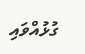ގުޅުއްވައި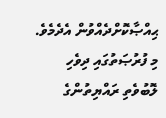ޙިއްޞާކޮށްދެއްވުން އެދެމެވެ.
މި ފުރުޞަތުގައި ދިވެހި ލޮބުވެތި ރައްޔިތުންގެ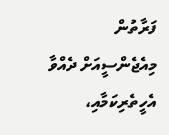ފަރާތުން މިއެޖެންސީއަށް ދެއްވާ އެހީތެރިކަމާއި،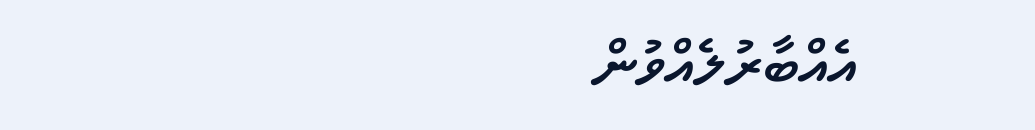އެއްބާރުލެއްވުން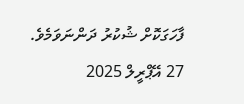ފާހަގަކޮށް ޝުކުރު ދަންނަވަމެވެ.
27 އޭޕްރީލް 2025